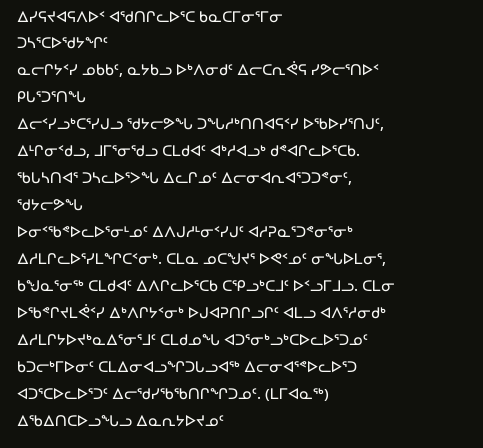ᐃᓯᕋᔪᐊᕋᐱᐅᑉ ᐊᖁᑎᒋᓚᐅᕐᑕ ᑲᓇᑕᒥᓂᕐᒥᓂ
ᑐᓴᕐᑕᐅᖁᔭᖏᑦ
ᓇᓕᒋᔭᑉᓯ ᓄᑲᑲᑦ, ᓇᔭᑲᓗ ᐅᒃᐱᓂᑯᑦ ᐃᓕᑕᕆᕚᕋ ᓯᕗᓕᕐᑎᐅᑉ ᑭᒐᕐᑐᕐᑎᖓ
ᐃᓕᑉᓯᓗᒃᑕᕐᓯᒍᓗ ᖁᔭᓕᕗᖓ ᑐᖓᓱᒃᑎᑎᐊᕋᑉᓯ ᐅᖃᐅᓯᕐᑎᒍᑦ, ᐃᒻᒋᓂᑉᑯᓗ, ᒧᒥᕐᓂᖁᓗ ᑕᒪᑯᐊᑦ ᐊᒃᓱᐊᓗᒃ ᑯᕝᐊᒋᓚᐅᕐᑕᑲ.
ᖃᒐᓴᑎᐊᕐ ᑐᓴᓚᐅᕐᐳᖓ ᐃᓚᒋᓄᑦ ᐃᓕᓂᐊᕆᐊᕐᑐᑐᕝᓂᑦ, ᖁᔭᓕᕗᖓ
ᐅᓂᑉᖃᕝᐅᓚᐅᕐᓂᒻᓄᑦ ᐃᐱᒍᓱᒻᓂᑉᓯᒍᑦ ᐊᓱᕈᓇᕐᑐᕝᓂᕐᓂᒃ ᐃᓱᒪᒋᓚᐅᕐᓯᒪᖏᑕᑉᓂᒃ. ᑕᒪᓇ ᓄᑕᖑᔪᕐ ᐅᕙᑉᓄᑦ ᓂᖓᐅᒪᓂᕐ, ᑲᖑᓇᕐᓂᖅ ᑕᒪᑯᐊᑦ ᐃᐱᒋᓚᐅᕐᑕᑲ ᑕᕿᓗᒃᑕᒧᑦ ᐅᑉᓗᒥᒧᓗ. ᑕᒪᓂ ᐅᖃᕝᒋᔪᒪᕚᑉᓯ ᐃᒃᐱᒋᔭᑉᓂᒃ ᐅᒍᐊᕈᑎᒋᓗᒋᑦ ᐊᒪᓗ ᐊᐱᕐᓱᓂᑯᒃ ᐃᓱᒪᒋᔭᐅᔪᒃᓇᐃᕐᓂᕐᒧᑦ ᑕᒪᑯᓄᖓ ᐊᑐᕐᓂᒃᓗᒃᑕᐅᓚᐅᕐᑐᓄᑦ ᑲᑐᓕᒃᒥᐅᓂᑦ ᑕᒪᐃᓂᐊᓗᖏᑐᒐᓗᐊᖅ ᐃᓕᓂᐊᕐᕝᐅᓚᐅᕐᑐ ᐊᑐᕐᑕᐅᓚᐅᕐᑐᑦ ᐃᓕᖁᓯᖃᖃᑎᒋᖏᑐᓄᑦ. (ᒪᒥᐊᓇᖅ) ᐃᖃᐃᑎᑕᐅᓗᖓᓗ ᐃᓇᕆᔭᐅᔪᓄᑦ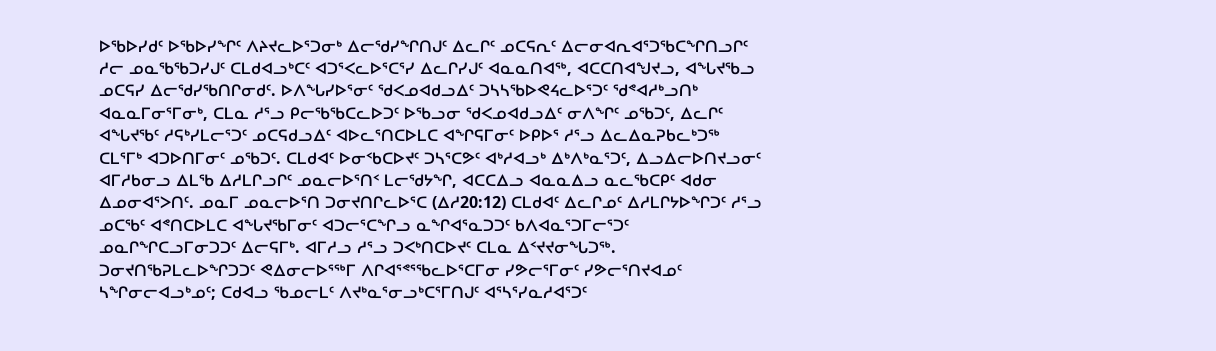ᐅᖃᐅᓯᑯᑦ ᐅᖃᐅᓯᖏᑦ ᐱᔨᔪᓚᐅᕐᑐᓂᒃ ᐃᓕᖁᓯᖏᑎᒍᑦ ᐃᓚᒋᑦ ᓄᑕᕋᕆᑦ ᐃᓕᓂᐊᕆᐊᕐᑐᖃᑕᖏᑎᓗᒋᑦ ᓱᓕ ᓄᓇᖃᖃᑐᓯᒍᑦ ᑕᒪᑯᐊᓗᒃᑕᑦ ᐊᑐᕐᐸᓚᐅᕐᑕᕐᓯ ᐃᓚᒋᓯᒍᑦ ᐊᓇᓇᑎᐊᖅ, ᐊᑕᑕᑎᐊᖑᔪᓗ, ᐊᖓᔪᖃᓗ ᓄᑕᕋᓯ ᐃᓕᖁᓯᖃᑎᒋᓂᑯᑦ. ᐅᐱᖓᓯᐅᕐᓂᑦ ᖁᐸᓄᐊᑯᓗᐃᑦ ᑐᓴᓴᖃᐅᕙᔦᓚᐅᕐᑐᑦ ᖁᕝᐊᓱᒃᓗᑎᒃ ᐊᓇᓇᒥᓂᕐᒥᓂᒃ, ᑕᒪᓇ ᓱᕐᓗ ᑭᓕᖃᖃᑕᓚᐅᑐᑦ ᐅᖃᓗᓂ ᖁᐸᓄᐊᑯᓗᐃᑦ ᓂᐱᖏᑦ ᓄᖃᑐᑦ, ᐃᓚᒋᑦ ᐊᖓᔪᖃᑦ ᓱᕋᒃᓯᒪᓕᕐᑐᑦ ᓄᑕᕋᑯᓗᐃᑦ ᐊᐅᓚᕐᑎᑕᐅᒪᑕ ᐊᖏᕋᒥᓂᑦ ᐅᑭᐅᕐ ᓱᕐᓗ ᐃᓚᐃᓇᕈᑲᓚᒃᑐᖅ ᑕᒪᕐᒥᒃ ᐊᑐᐅᑎᒥᓂᑦ ᓄᖃᑐᑦ. ᑕᒪᑯᐊᑦ ᐅᓂᑉᑲᑕᐅᔪᑦ ᑐᓴᕐᑕᕗᑦ ᐊᒃᓱᐊᓗᒃ ᐃᒃᐱᒃᓇᕐᑐᑦ, ᐃᓗᐃᓕᐅᑎᔪᓗᓂᑦ ᐊᒥᓱᑲᓂᓗ ᐃᒪᖃ ᐃᓱᒪᒋᓗᒋᑦ ᓄᓇᓕᐅᕐᑎᑉ ᒪᓕᖁᔭᖏ, ᐊᑕᑕᐃᓗ ᐊᓇᓇᐃᓗ ᓇᓚᖃᑕᑭᑦ ᐊᑯᓂ ᐃᓄᓂᐊᕐᐳᑎᑦ. ᓄᓇᒥ ᓄᓇᓕᐅᕐᑎ ᑐᓂᔪᑎᒋᓚᐅᕐᑕ (ᐃᓱ20:12) ᑕᒪᑯᐊᑦ ᐃᓚᒋᓄᑦ ᐃᓱᒪᒋᔭᐅᖏᑐᑦ ᓱᕐᓗ ᓄᑕᖃᑦ ᐊᕝᑎᑕᐅᒪᑕ ᐊᖓᔪᖃᒥᓂᑦ ᐊᑐᓕᕐᑕᖏᓗ ᓇᖏᐊᕐᓇᑐᑐᑦ ᑲᐱᐊᓇᕐᑐᒥᓕᕐᑐᑦ ᓄᓇᒋᖏᑕᓗᒥᓂᑐᑐᑦ ᐃᓕᕋᒥᒃ. ᐊᒥᓱᓗ ᓱᕐᓗ ᑐᐸᒃᑎᑕᐅᔪᑦ ᑕᒪᓇ ᐃᑉᔪᔪᓂᖓᑐᖅ. ᑐᓂᔪᑎᖃᕈᒪᓚᐅᖏᑐᑐᑦ ᕙᐃᓂᓕᐅᕐᖅᒥ ᐱᒋᐊᕐᕝᕐᖃᓚᐅᕐᑕᒥᓂ ᓯᕗᓕᕐᒥᓂᑦ ᓯᕗᓕᕐᑎᔪᐊᓄᑦ ᓴᖏᓂᓕᐊᓗᒃᓄᑦ; ᑕᑯᐊᓗ ᖃᓄᓕᒪᑦ ᐱᔪᒃᓇᕐᓂᓗᒃᑕᕐᒥᑎᒍᑦ ᐊᕐᓴᕐᓯᓇᓱᐊᕐᑐᑦ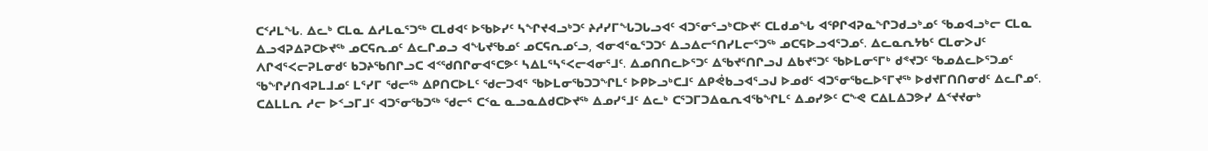ᑕᑉᓱᒪᖓ. ᐃᓚᒃ ᑕᒪᓇ ᐃᓱᒪᓇᕐᑐᖅ ᑕᒪᑯᐊᑦ ᐅᖃᐅᓯᑦ ᓴᖏᔪᐊᓗᒃᑐᑦ ᔨᓱᓯᒥᖓᑐᒐᓗᐊᑦ ᐊᑐᕐᓂᕐᓗᒃᑕᐅᔪᑦ ᑕᒪᑯᓄᖓ ᐊᕿᒋᐊᕈᓇᖏᑐᑯᓗᒃᓄᑦ ᖃᓄᐊᓗᒃᓕ ᑕᒪᓇ ᐃᓗᐊᕈᐃᕈᑕᐅᔪᖅ ᓄᑕᕋᕆᓄᑦ ᐃᓚᒋᓄᓗ ᐊᖓᔪᖃᓄᑦ ᓄᑕᕋᕆᓄᑦᓗ, ᐊᓂᐊᕐᓇᕐᑐᑐᑦ ᐃᓗᐃᓕᕐᑎᓯᒪᓕᕐᑐᖅ ᓄᑕᕋᐅᓗᐊᕐᑐᓄᑦ. ᐃᓚᓇᕆᔭᑲᑦ ᑕᒪᓂᐳᒍᑦ ᐱᒋᐊᕐᐸᓕᕈᒪᓂᑯᑦ ᑲᑐᔨᖃᑎᒋᓗᑕ ᐊᑉᖁᑎᒋᓂᐊᕐᑕᕗᑦ ᓴᐃᒪᕐᓴᕐᐸᓕᐊᓂᕐᒧᑦ. ᐃᓄᑎᑎᓚᐅᕐᑐᑦ ᐃᖃᔪᕐᑎᒋᓗᒍ ᐃᑲᔪᕐᑐᑦ ᖃᐅᒪᓂᕐᒥᒃ ᑯᕝᔪᑐᑦ ᖃᓄᐃᓚᐅᕐᑐᓄᑦ ᖃᖏᓯᑎᐊᕈᒪᒧᓄᑦ ᒪᕐᓯᒥ ᖁᓕᖅ ᐃᑭᑎᑕᐅᒪᑦ ᖁᓕᑐᐊᕐ ᖃᐅᒪᓂᖃᑐᑐᖏᒪᑦ ᐅᑭᐅᓗᒃᑕᒧᑦ ᐃᑭᕚᑲᓗᐊᕐᓗᒍ ᐅᓄᑯᑦ ᐊᑐᕐᓂᖃᓚᐅᕐᒥᔪᖅ ᐅᑯᔪᒥᑎᑎᓂᑯᑦ ᐃᓚᒋᓄᑦ. ᑕᐃᒪᒪᕆ ᓱᓕ ᐅᑉᓗᒥᒧᑦ ᐊᑐᕐᓂᖃᑐᖅ ᖁᓕᕐ ᑕᑉᓇ ᓇᓗᓇᐃᑯᑕᐅᔪᖅ ᐃᓄᓯᕐᒧᑦ ᐃᓚᒃ ᑕᕐᑐᒥᑐᐃᓇᕆᐊᖃᖏᒪᑦ ᐃᓄᓯᕗᑦ ᑕᖕᕙ ᑕᐃᒪᐃᑐᕗᓯ ᐃᑉᔪᔪᓂᒃ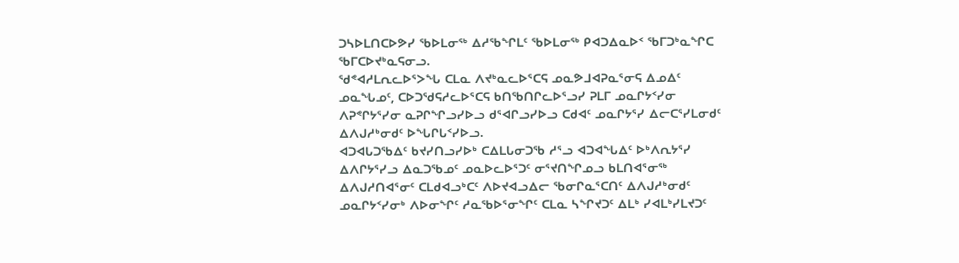ᑐᓴᐅᒪᑎᑕᐅᕗᓯ ᖃᐅᒪᓂᖅ ᐃᓱᖃᖏᒪᑦ ᖃᐅᒪᓂᖅ ᑭᐊᑐᐃᓇᐅᑉ ᖃᒥᑐᒃᓇᖏᑕ ᖃᒥᑕᐅᔪᒃᓇᕋᓂᓗ.
ᖁᕝᐊᓱᒪᕆᓚᐅᕐᐳᖓ ᑕᒪᓇ ᐱᔪᒃᓇᓚᐅᕐᑕᕋ ᓄᓇᕗᒧᐊᕈᓇᕐᓂᕋ ᐃᓄᐃᑦ ᓄᓇᖓᓄᑦ, ᑕᐅᑐᖁᕋᓱᓚᐅᕐᑕᕋ ᑲᑎᖃᑎᒋᓚᐅᕐᓗᓯ ᕈᒪᒥ ᓄᓇᒋᔭᑉᓯᓂ ᐱᕈᕝᒋᔭᕐᓯᓂ ᓇᕈᒋᖏᓗᓯᐅᓗ ᑯᕐᐊᒋᓗᓯᐅᓗ ᑕᑯᐊᑦ ᓄᓇᒋᔭᕐᓯ ᐃᓕᑕᕐᓯᒪᓂᑯᑦ ᐃᐱᒍᓱᒃᓂᑯᑦ ᐅᖓᒋᒐᑉᓯᐅᓗ.
ᐊᑐᐊᒐᑐᖃᐃᑦ ᑲᔪᓯᑎᓗᓯᐅᒃ ᑕᐃᒪᒐᓂᑐᖃ ᓱᕐᓗ ᐊᑐᐊᖓᐃᑦ ᐅᒃᐱᕆᔭᕐᓯ ᐃᐱᒋᔭᕐᓯᓗ ᐃᓇᑐᖃᓄᑦ ᓄᓇᐅᓚᐅᕐᑐᑦ ᓂᕐᔪᑎᖏᓄᓗ ᑲᒪᑎᐊᕐᓂᖅ ᐃᐱᒍᓱᑎᐊᕐᓂᑦ ᑕᒪᑯᐊᓗᒃᑕᑦ ᐱᐅᔪᐊᓗᐃᓕ ᖃᓂᒋᓇᕐᑕᑎᑦ ᐃᐱᒍᓱᒃᓂᑯᑦ ᓄᓇᒋᔭᑉᓯᓂᒃ ᐱᐅᓂᖏᑦ ᓱᓇᖃᐅᕐᓂᖏᑦ ᑕᒪᓇ ᓴᖏᔪᑐᑦ ᐃᒪᒃ ᓯᐊᒪᒃᓯᒪᔪᑐᑦ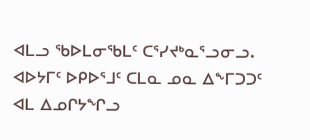ᐊᒪᓗ ᖃᐅᒪᓂᖃᒪᑦ ᑕᕐᓯᔪᒃᓇᕐᓗᓂᓗ. ᐊᐅᔭᒥᑦ ᐅᑭᐅᕐᒧᑦ ᑕᒪᓇ ᓄᓇ ᐃᖕᒥᑐᑐᑦ ᐊᒪ ᐃᓄᒋᔭᖏᓗ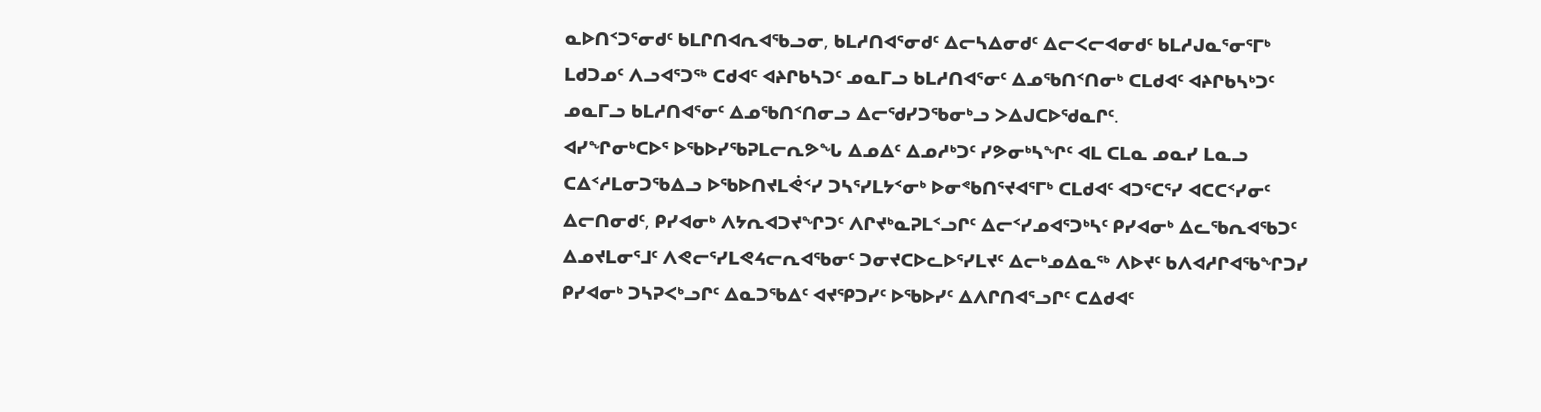ᓇᐅᑎᑉᑐᕐᓂᑯᑦ ᑲᒪᒋᑎᐊᕆᐊᖃᓗᓂ, ᑲᒪᓱᑎᐊᕐᓂᑯᑦ ᐃᓕᓴᐃᓂᑯᑦ ᐃᓕᐸᓕᐊᓂᑯᑦ ᑲᒪᓱᒍᓇᕐᓂᕐᒥᒃ ᒪᑯᑐᓄᑦ ᐱᓗᐊᕐᑐᖅ ᑕᑯᐊᒼ ᐊᔨᒋᑲᓴᑐᑦ ᓄᓇᒥᓗ ᑲᒪᓱᑎᐊᕐᓂᑦ ᐃᓄᖃᑎᑉᑎᓂᒃ ᑕᒪᑯᐊᑦ ᐊᔨᒋᑲᓴᒃᑐᑦ ᓄᓇᒥᓗ ᑲᒪᓱᑎᐊᕐᓂᑦ ᐃᓄᖃᑎᑉᑎᓂᓗ ᐃᓕᖁᓯᑐᖃᓂᒃᓗ ᐳᐃᒍᑕᐅᖁᓇᒋᑦ.
ᐊᓯᖏᓂᒃᑕᐅᕐ ᐅᖃᐅᓯᖃᕈᒪᓕᕆᕗᖓ ᐃᓄᐃᑦ ᐃᓄᓱᒃᑐᑦ ᓯᕗᓂᒃᓴᖏᑦ ᐊᒪ ᑕᒪᓇ ᓄᓇᓯ ᒪᓇᓗ ᑕᐃᑉᓱᒪᓂᑐᖃᐃᓗ ᐅᖃᐅᑎᔪᒪᕚᑉᓯ ᑐᓴᕐᓯᒪᔭᑉᓂᒃ ᐅᓂᕝᑲᑎᕐᔪᐊᕐᒥᒃ ᑕᒪᑯᐊᑦ ᐊᑐᕐᑕᕐᓯ ᐊᑕᑕᑉᓯᓂᑦ ᐃᓕᑎᓂᑯᑦ, ᑭᓯᐊᓂᒃ ᐱᔭᕆᐊᑐᔪᖏᑐᑦ ᐱᒋᔪᒃᓇᕈᒪᑉᓗᒋᑦ ᐃᓕᑉᓯᓄᐊᕐᑐᒃᓴᑦ ᑭᓯᐊᓂᒃ ᐃᓚᖃᕆᐊᖃᑐᑦ ᐃᓄᔪᒪᓂᕐᒧᑦ ᐱᕙᓕᕐᓯᒪᕙᔦᓕᕆᐊᖃᓂᑦ ᑐᓂᔪᑕᐅᓚᐅᕐᓯᒪᔪᑦ ᐃᓕᒃᓄᐃᓇᖅ ᐱᐅᔪᑦ ᑲᐱᐊᓱᒋᐊᖃᖏᑐᓯ ᑭᓯᐊᓂᒃ ᑐᓴᕈᐸᒃᓗᒋᑦ ᐃᓇᑐᖃᐃᑦ ᐊᔪᕿᑐᓯᑦ ᐅᖃᐅᓯᑦ ᐃᐱᒋᑎᐊᕐᓗᒋᑦ ᑕᐃᑯᐊᑦ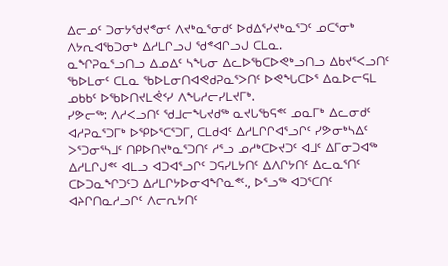ᐃᓕᓄᑦ ᑐᓂᔭᖁᔪᕝᓂᑦ ᐱᔪᒃᓇᕐᓂᑯᑦ ᐅᑯᐃᕐᓯᔪᒃᓇᕐᑐᑦ ᓄᑕᕐᓂᒃ ᐱᔭᕆᐊᖃᑐᓂᒃ ᐃᓱᒪᒋᓗᒍ ᖁᕝᐊᒋᓗᒍ ᑕᒪᓇ.
ᓇᖏᕈᓇᕐᓗᑎᓗ ᐃᓄᐃᑦ ᓴᖓᓂ ᐃᓚᐅᖃᑕᐅᕙᒃᓗᑎᓗ ᐃᑲᔪᕐᐸᓗᑎᑦ ᖃᐅᒪᓂᑦ ᑕᒪᓇ ᖃᐅᒪᓂᑎᐊᕙᑯᕈᓇᕐᐳᑎᑦ ᐅᕙᖓᑕᐅᕐ ᐃᓇᐅᓕᕋᒪ ᓄᑲᑲᑦ ᐅᖃᐅᑎᔪᒪᕚᑉᓯ ᐱᖓᓱᓕᓯᒪᔪᒥᒃ.
ᓯᕗᓕᖅ: ᐱᓱᐸᓗᑎᑦ ᖁᒧᓕᖓᔪᑯᖅ ᓇᔪᒐᖃᕋᕝᑦ ᓄᓇᒥᒃ ᐃᓚᓂᑯᑦ ᐊᓱᕈᓇᕐᑐᒥᒃ ᐅᕿᐅᕐᑕᕐᑐᒥ, ᑕᒪᑯᐊᑦ ᐃᓱᒪᒋᒋᐊᕐᓗᒋᑦ ᓯᕗᓂᒃᓴᐃᑦ ᐳᕐᑐᓂᕐᓴᒧᑦ ᑎᑭᐅᑎᔪᒃᓇᕐᑐᑎᑦ ᓱᕐᓗ ᓄᓱᒃᑕᐅᔪᑐᑦ ᐊᒧᑦ ᐃᒥᓂᑐᐊᖅ ᐃᓱᒪᒋᒍᕝᑦ ᐊᒪᓗ ᐊᑐᐊᕐᓗᒋᑦ ᑐᕋᓯᒪᔭᑎᑦ ᐃᐱᒋᔭᑎᑦ ᐃᓚᓇᕐᑎᑦ ᑕᐅᑐᓇᖏᑐᑦᑐ ᐃᓱᒪᒋᔭᐅᓂᐊᖏᓇᕝᑦ., ᐅᕐᓗᖅ ᐊᑐᕐᑕᑎᑦ ᐊᔨᒋᑎᓇᓱᓗᒋᑦ ᐱᓕᕆᔭᑎᑦ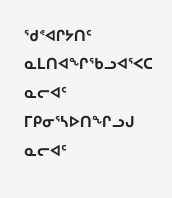ᖁᕝᐊᒋᔭᑎᑦ ᓇᒪᑎᐊᖏᖃᓗᐊᕐᐸᑕ ᓇᓕᐊᑦ ᒥᑭᓂᕐᓴᐅᑎᖏᓗᒍ ᓇᓕᐊᑦ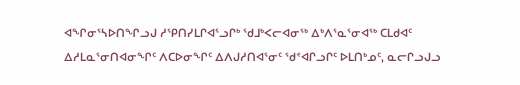ᐊᖏᓂᕐᓴᐅᑎᖏᓗᒍ ᓱᕿᑎᓯᒪᒋᐊᕐᓗᒋᒃ ᖁᒧᒃᐸᓕᐊᓂᖅ ᐃᒃᐱᕐᓇᕐᓂᐊᖅ ᑕᒪᑯᐊᑦ ᐃᓱᒪᓇᕐᓂᑎᐊᓂᖏᑦ ᐱᑕᐅᓂᖏᑦ ᐃᐱᒍᓱᑎᐊᕐᓂᑦ ᖁᕝᐊᒋᓗᒋᑦ ᐅᒪᑎᒃᓄᑦ, ᓇᓕᒋᓗᒍᓗ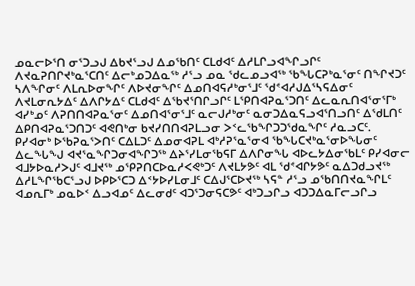ᓄᓇᓕᐅᕐᑎ ᓂᕐᑐᓗᒍ ᐃᑲᔪᕐᓗᒍ ᐃᓄᖃᑎᑦ ᑕᒪᑯᐊᑦ ᐃᓱᒪᒋᓗᐊᖏᓗᒋᑦ ᐱᔪᓇᕈᑎᒋᔪᒃᓇᕐᑕᑎᑦ ᐃᓕᒃᓄᑐᐃᓇᖅ ᓱᕐᓗ ᓄᓇ ᖁᓚᓄᓗᐊᖅ ᖃᖓᑕᕈᒃᓇᕐᓂᑦ ᑎᖏᔪᑐᑦ ᓴᐱᖏᓂᑦ ᐱᒪᕆᐅᓂᖏᑦ ᐱᐅᔪᓂᖏᑦ ᐃᓄᑎᐊᕋᓱᒃᓂᕐᒧᑦ ᖁᕝᐊᓱᒍᐃᕐᓴᕋᐃᓂᑦ ᐱᔪᒪᓂᕆᔭᐃᑦ ᐃᐱᒋᔭᐃᑦ ᑕᒪᑯᐊᑦ ᐃᖃᔪᕐᑎᒋᓗᒋᑦ ᒪᕿᑎᐊᕈᓇᕐᑐᑎᑦ ᐃᓚᓇᕆᑎᐊᕐᓂᕐᒥᒃ ᐊᓯᒃᓄᑦ ᐱᕈᑎᑎᐊᕈᓇᕐᓂᑦ ᐃᓄᑎᐊᕐᓂᕐᒧᑦ ᓇᓕᒍᓱᒃᓂᑦ ᓇᓂᑐᐃᓇᕋᓗᐊᕐᑎᓗᑎᑦ ᐃᖁᒪᑎᑦ ᐃᑭᑎᐊᕈᓇᕐᑐᑎᑐᑦ ᐊᕙᑎᒃᓂ ᑲᔪᓯᑎᑎᐊᕈᒪᓗᓂ ᐳᑉᓚᖃᖏᑐᑐᖁᓇᖏᑦ ᓱᓇᓗᑕᑦ.
ᑭᓯᐊᓂᒃ ᐅᖃᕈᓇᕐᐳᑎᑦ ᑕᐃᒪᑐᑦ ᐃᓄᓂᐊᕈᒪ ᐊᒃᓱᕈᕐᓇᕐᓂᐊ ᖃᖓᑕᔪᒃᓇᕐᓂᐅᖓᓂᑦ ᐃᓚᖓᖑ ᐊᔪᕐᓇᖏᑐᓂᐊᖏᑐᖅ ᐃᔨᕐᓯᒪᓂᖃᕋᒥ ᐃᐱᒋᓂᖓ ᐊᐅᓚᔭᐃᓂᖃᒪᑦ ᑭᓯᐊᓂᓕ ᐊᒧᔭᐅᓇᓱᐳᒍᑦ ᐊᒧᔪᖅ ᓄᕿᕈᑎᑕᐅᓇᓱᐸᕙᒃᑐᑦ ᐱᔪᒪᔭᕗᑦ ᐊᒪ ᖁᕝᐊᒋᔭᕗᑦ ᓇᐃᑐᑯᓗᔪᖅ ᐃᓱᒪᖏᖃᑕᕐᓗᒍ ᐅᑭᐅᕐᑕᑐ ᐃᑉᔭᐅᓯᒪᓂᒧᑦ ᑕᐃᒍᕐᑕᐅᔪᖅ ᓴᕋᓐ ᓱᕐᓗ ᓄᖃᑎᑎᔪᓇᖏᒪᑦ ᐊᓄᕆᒥᒃ ᓄᓇᐅᑉ ᐃᓗᐊᓄᑦ ᐃᓚᓂᑯᑦ ᐊᑐᕐᑐᓂᕋᑕᕗᑦ ᐊᒃᑐᓗᒋᓗ ᐊᑐᑐᐃᓇᒥᓕᓗᒋᓗ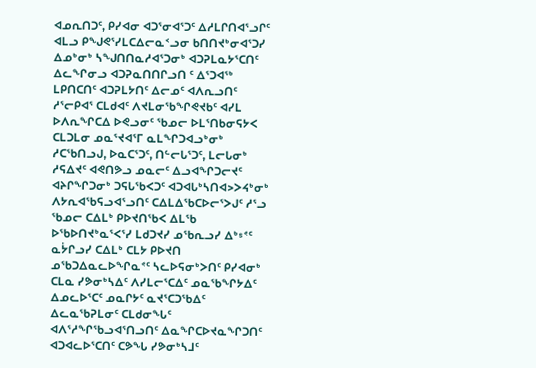ᐊᓄᕆᑎᑐᑦ, ᑭᓯᐊᓂ ᐊᑐᕐᓂᐊᕐᑐᑦ ᐃᓱᒪᒋᑎᐊᕐᓗᒋᑦ ᐊᒪᓗ ᑭᖑᕙᕐᓯᒪᑕᐃᓕᓇᑉᓗᓂ ᑲᑎᑎᔪᒃᓂᐊᕐᑐᓯ ᐃᓄᒃᓂᒃ ᓴᖑᑎᑎᓇᓱᐊᕐᑐᓂᒃ ᐊᑐᕈᒪᓇᔭᕐᑕᑎᑦ ᐃᓚᖏᓂᓗ ᐊᑐᕈᓇᑎᑎᒋᓗᑎ ᑦ ᐃᕐᑐᐊᖅ ᒪᑭᑎᑕᑎᑦ ᐊᑐᕈᒪᔭᑎᑦ ᐃᓕᓄᑦ ᐊᐱᕆᓗᑎᑦ ᓱᕐᓕᑭᐊᕐ ᑕᒪᑯᐊᑦ ᐱᔪᒪᓂᖃᖏᕙᔪᑲᑦ ᐊᓯᒪ ᐅᐱᕆᖏᑕᐃ ᐅᕙᓗᓂᑦ ᖃᓄᓕ ᐅᒪᕐᑎᑲᓂᕋᔭᐸ ᑕᒪᑐᒪᓂ ᓄᓇᕐᔪᐊᕐᒥ ᓇᒪᖏᑐᐊᓗᒃᓂᒃ ᓱᑕᖃᑎᓗᒍ, ᐅᓇᑕᕐᑐᑦ, ᑎᓪᓕᒐᕐᑐᑦ, ᒪᓕᒐᓂᒃ ᓱᕋᐃᔪᑦ ᐊᕙᑎᕗᓗ ᓄᓇᓕᑦ ᐃᓗᐊᖏᑐᓕᔪᑦ ᐊᔨᒋᖏᑐᓂᒃ ᑐᕋᒐᖃᐸᑐᑦ ᐊᑐᐊᒐᒃᓴᑎᐊ>ᐳᔦᒃᓂᒃ ᐱᔭᕆᐊᖃᕋᓗᐊᕐᓗᑎᑦ ᑕᐃᒪᐃᖃᑕᐅᓕᕐᐳᒍᑦ ᓱᕐᓗ ᖃᓄᓕ ᑕᐃᒪᒃ ᑭᐅᔪᑎᖃᐸ ᐃᒪᖃ ᐅᖃᐅᑎᔪᒃᓇᕐᐸᕐᓯ ᒪᑯᑐᔪᓯ ᓄᖃᕆᓗᓯ ᐃᒃᔆᕝᑦ ᓇᔮᒋᓗᓯ ᑕᐃᒪᒃ ᑕᒪᔭ ᑭᐅᔪᑎ ᓄᖃᑐᐃᓇᓚᐅᖏᓇᕝᑦ ᓴᓚᐅᕋᓂᒃᐳᑎᑦ ᑭᓯᐊᓂᒃ ᑕᒪᓇ ᓯᕗᓂᒃᓴᐃᑦ ᐱᓯᒪᓕᕐᑕᐃᑦ ᓄᓇᖃᖏᔭᐃᑦ ᐃᓄᓚᐅᕐᑕᑦ ᓄᓇᒋᔭᑦ ᓇᔪᕐᑕᑐᖃᐃᑦ ᐃᓚᓇᖃᕈᒪᓂᑦ ᑕᒪᑯᓂᖓᑦ ᐊᐱᕐᓱᖏᖃᓗᐊᕐᑎᓗᑎᑦ ᐃᓇᖏᑕᐅᔪᓇᖏᑐᑎᑦ ᐊᑐᐊᓚᐅᕐᑕᑎᑦ ᑕᕗᖓ ᓯᕗᓂᒃᓴᒧᑦ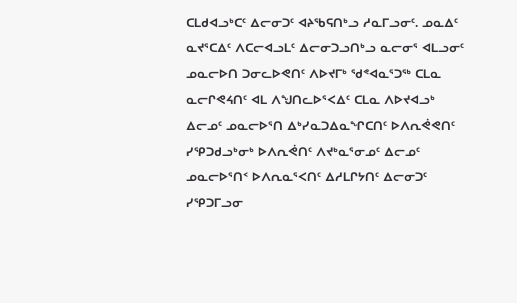ᑕᒪᑯᐊᓗᒃᑕᑦ ᐃᓕᓂᑐᑦ ᐊᔨᖃᕋᑎᒃᓗ ᓱᓇᒥᓗᓂᑦ. ᓄᓇᐃᑦ ᓇᔪᕐᑕᐃᑦ ᐱᑕᓕᐊᓗᒪᑦ ᐃᓕᓂᑐᓗᑎᒃᓗ ᓇᓕᓂᕐ ᐊᒪᓗᓂᑦ ᓄᓇᓕᐅᑎ ᑐᓂᓚᐅᕙᑎᑦ ᐱᐅᔪᒥᒃ ᖁᕝᐊᓇᕐᑐᖅ ᑕᒪᓇ ᓇᓕᒋᕙᔦᑎᑦ ᐊᒪ ᐱᖑᑎᓚᐅᕐᐸᐃᑦ ᑕᒪᓇ ᐱᐅᔪᐊᓗᒃ ᐃᓕᓄᑦ ᓄᓇᓕᐅᕐᑎ ᐃᒃᓯᓇᑐᐃᓇᖏᑕᑎᑦ ᐅᐱᕆᕚᕙᑎᑦ ᓯᕿᑐᑯᓗᒃᓂᒃ ᐅᐱᕆᕚᑎᑦ ᐱᔪᒃᓇᕐᓂᓄᑦ ᐃᓕᓄᑦ ᓄᓇᓕᐅᕐᑎᑉ ᐅᐱᕆᓇᕐᐸᑎᑦ ᐃᓱᒪᒋᔭᑎᑦ ᐃᓕᓂᑐᑦ ᓯᕿᑐᒥᓗᓂ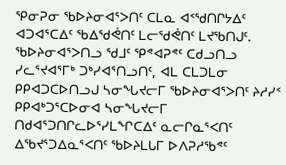ᕿᓂᕈᓂ ᖃᐅᔨᓂᐊᕐᐳᑎᑦ ᑕᒪᓇ ᐊᑉᖁᑎᒋᔭᐃᑦ ᐊᑐᐊᕐᑕᐃᑦ ᖃᐃᖁᕚᑎᑦ ᒪᓕᖁᕚᑎᑦ ᒪᔪᖃᑎᒍᑦ.
ᖃᐅᔨᓂᐊᕐᐳᑎᓗ ᖁᒧᑦ ᕿᕝᐊᕈᕝᑦ ᑕᑯᓗᑎᓗ ᓯᓚᕐᔪᐊᕐᒥᒃ ᑐᒃᓯᐊᕐᑎᓗᑎᑦ, ᐊᒪ ᑕᒪᑐᒪᓂ ᑭᑭᐊᑐᑕᐅᑎᓗᒍ ᓴᓂᖓᔪᓕᒥ ᖃᐅᔨᓂᐊᕐᐳᑎᑦ ᔨᓱᓯᑉ ᑭᑭᐊᒃᑐᕐᑕᐅᓂᐊ ᓴᓂᖓᔪᓕᒥ ᑎᑯᐊᕐᑐᑎᒋᓚᐅᕐᓯᒪᖏᑕᐃᑦ ᓇᓕᒋᓇᕐᐸᑎᑦ ᐃᖃᔪᕐᑐᐃᓇᕐᐸᑎᑦ ᖃᐅᔨᒪᒐᒥ ᐅᐱᕈᓱᖃᕝᑦ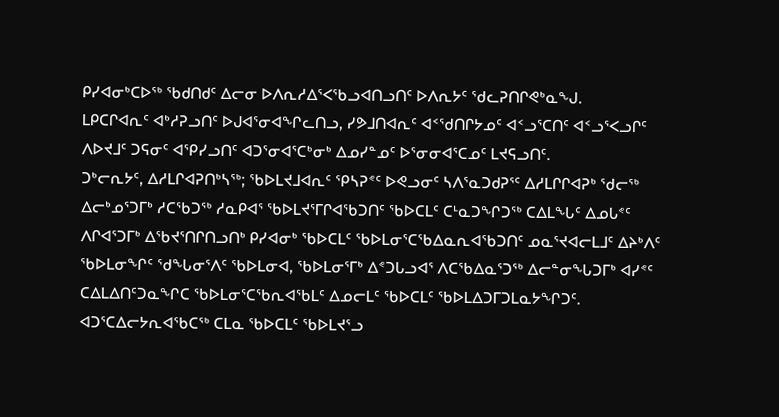ᑭᓯᐊᓂᒃᑕᐅᖅ ᖃᑯᑎᑯᑦ ᐃᓕᓂ ᐅᐱᕆᓱᐃᕐᐸᖃᓗᐊᑎᓗᑎᑦ ᐅᐱᕆᔭᑦ ᖁᓚᕈᑎᒋᕙᒃᓇᖑ.
ᒪᑭᑕᒋᐊᕆᑦ ᐊᒃᓱᕈᓗᑎᑦ ᐅᒍᐊᕐᓂᐊᖏᓚᑎᓗ, ᓯᕗᒧᑎᐊᕆᑦ ᐊᑉᖁᑎᒋᔭᓄᑦ ᐊᑉᓗᕐᑕᑎᑦ ᐊᑉᓗᕐᐸᓗᒋᑦ ᐱᐅᔪᒧᑦ ᑐᕋᓂᑦ ᐊᕿᓯᓗᑎᑦ ᐊᑐᕐᓂᐊᕐᑕᒃᓂᒃ ᐃᓄᓯᓐᓄᑦ ᐅᕐᓂᓂᐊᕐᑕᓄᑦ ᒪᔪᕋᓗᑎᑦ.
ᑐᒃᓕᕆᔭᑦ, ᐃᓱᒪᒋᐊᕈᑎᒃᓴᖅ; ᖃᐅᒪᔪᒧᐊᕆᑦ ᕿᓴᕈᕝᑦ ᐅᕙᓗᓂᑦ ᓴᐱᕐᓇᑐᑯᕈᕐᑦ ᐃᓱᒪᒋᒋᐊᕈᒃ ᖁᓕᖅ ᐃᓕᒃᓄᕐᑐᒥᒃ ᓱᑕᖃᑐᖅ ᓱᓇᑭᐊᕐ ᖃᐅᒪᔪᕐᒥᒋᐊᖃᑐᑎᑦ ᖃᐅᑕᒪᑦ ᑕᒻᓇᑐᖏᑐᖅ ᑕᐃᒪᖓᑦ ᐃᓄᒐᕝᑦ ᐱᒋᐊᕐᑐᒥᒃ ᐃᖃᔪᕐᑎᒋᑎᓗᑎᒃ ᑭᓯᐊᓂᒃ ᖃᐅᑕᒪᑦ ᖃᐅᒪᓂᕐᑕᖃᐃᓇᕆᐊᖃᑐᑎᑦ ᓄᓇᕐᔪᐊᓕᒪᒧᑦ ᐃᔨᒃᐱᑦ ᖃᐅᒪᓂᖏᑦ ᖁᖓᓂᕐᐱᑦ ᖃᐅᒪᓂᐊ, ᖃᐅᒪᓂᕐᒥᒃ ᐃᕝᑐᒐᓗᐊᕐ ᐱᑕᖃᐃᓇᕐᑐᖅ ᐃᓕᓐᓂᖓᑐᒥᒃ ᐊᓯᕝᑦ ᑕᐃᒪᐃᑎᑦᑐᓇᖏᑕ ᖃᐅᒪᓂᕐᑕᖃᕆᐊᖃᒪᑦ ᐃᓄᓕᒪᑦ ᖃᐅᑕᒪᑦ ᖃᐅᒪᐃᑐᒥᑐᒪᓇᔭᖏᑐᑦ. ᐊᑐᕐᑕᐃᓕᔭᕆᐊᖃᑕᖅ ᑕᒪᓇ ᖃᐅᑕᒪᑦ ᖃᐅᒪᔪᕐᓗ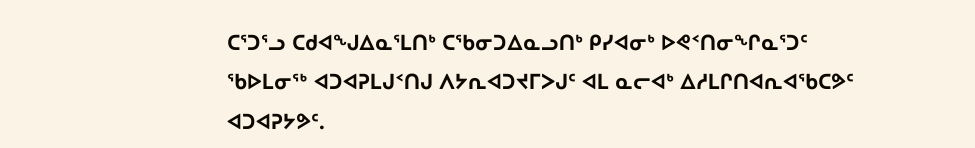ᑕᕐᑐᕐᓗ ᑕᑯᐊᖑᐃᓇᕐᒪᑎᒃ ᑕᖃᓂᑐᐃᓇᓗᑎᒃ ᑭᓯᐊᓂᒃ ᐅᕙᑉᑎᓂᖏᓇᕐᑐᑦ ᖃᐅᒪᓂᖅ ᐊᑐᐊᕈᒪᒍᑉᑎᒍ ᐱᔭᕆᐊᑐᔪᒥᐳᒍᑦ ᐊᒪ ᓇᓕᐊᒃ ᐃᓱᒪᒋᑎᐊᕆᐊᖃᑕᕗᑦ ᐊᑐᐊᕈᔭᕗᑦ.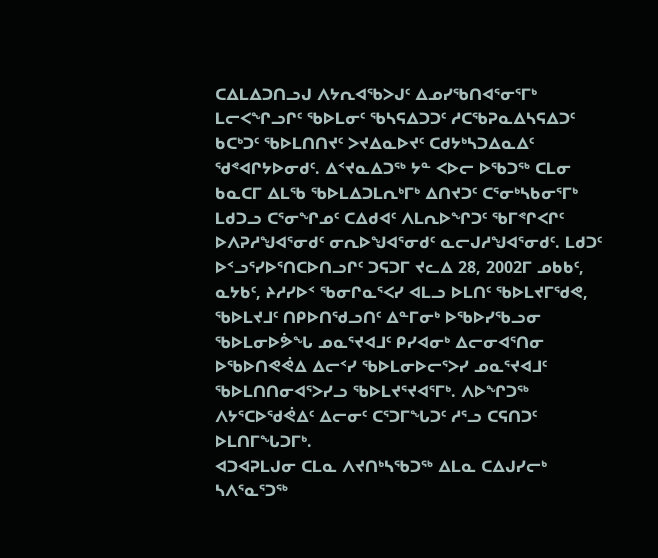ᑕᐃᒪᐃᑐᑎᓗᒍ ᐱᔭᕆᐊᖃᐳᒍᑦ ᐃᓄᓯᖃᑎᐊᕐᓂᕐᒥᒃ ᒪᓕᐸᖏᓗᒋᑦ ᖃᐅᒪᓂᑦ ᖃᓴᕋᐃᑐᑐᑦ ᓱᑕᖃᕈᓇᐃᓴᕋᐃᑐᑦ ᑲᑕᒃᑐᑦ ᖃᐅᒪᑎᑎᔪᑦ ᐳᔪᐃᓇᐅᔪᑦ ᑕᑯᔭᒃᓴᑐᐃᓇᐃᑦ ᖁᕝᐊᒋᔭᐅᓂᑯᑦ. ᐃᑉᔪᓇᐃᑐᖅ ᔭᓐ ᐸᐅᓕ ᐅᖃᑐᖅ ᑕᒪᓂ ᑲᓇᑕᒥ ᐃᒪᖃ ᖃᐅᒪᐃᑐᒪᕆᒃᒥᒃ ᐃᑎᔪᑐᑦ ᑕᕐᓂᒃᓴᑲᓂᕐᒥᒃ ᒪᑯᑐᓗ ᑕᕐᓂᖏᓄᑦ ᑕᐃᑯᐊᑦ ᐱᒪᕆᐅᖏᑐᑦ ᖃᒥᕝᒋᐸᒋᑦ ᐅᐱᕈᓱᖑᐊᕐᓂᑯᑦ ᓂᕆᐅᖑᐊᕐᓂᑯᑦ ᓇᓕᒍᓱᖑᐊᕐᓂᑯᑦ. ᒪᑯᑐᑦ ᐅᑉᓗᕐᓯᐅᕐᑎᑕᐅᑎᓗᒋᑦ ᑐᕋᑐᒥ ᔪᓚᐃ 28, 2002ᒥ ᓄᑲᑲᑦ, ᓇᔭᑲᑦ, ᔨᓱᓯᐅᑉ ᖃᓂᒋᓇᕐᐸᓯ ᐊᒪᓗ ᐅᒪᑎᑦ ᖃᐅᒪᔪᒥᖁᕙ, ᖃᐅᒪᔪᒧᑦ ᑎᑭᐅᑎᖁᓗᑎᑦ ᐃᓐᒥᓂᒃ ᐅᖃᐅᓯᖃᓗᓂ ᖃᐅᒪᓂᐅᕘᖓ ᓄᓇᕐᔪᐊᒧᑦ ᑭᓯᐊᓂᒃ ᐃᓕᓂᐊᕐᑎᓂ ᐅᖃᐅᑎᕙᕚᐃ ᐃᓕᑉᓯ ᖃᐅᒪᓂᐅᓕᕐᐳᓯ ᓄᓇᕐᔪᐊᒧᑦ ᖃᐅᒪᑎᑎᓂᐊᕐᐳᓯᓗ ᖃᐅᒪᔪᕐᔪᐊᕐᒥᒃ. ᐱᐅᖏᑐᖅ ᐱᔭᕐᑕᐅᖁᕚᐃᑦ ᐃᓕᓂᑦ ᑕᕐᑐᒥᖓᑐᑦ ᓱᕐᓗ ᑕᕋᑎᑐᑦ ᐅᒪᑎᒥᖓᑐᒥᒃ.
ᐊᑐᐊᕈᒪᒍᓂ ᑕᒪᓇ ᐱᔪᑎᒃᓴᖃᑐᖅ ᐃᒪᓇ ᑕᐃᒍᓯᓕᒃ ᓴᐱᕐᓇᕐᑐᖅ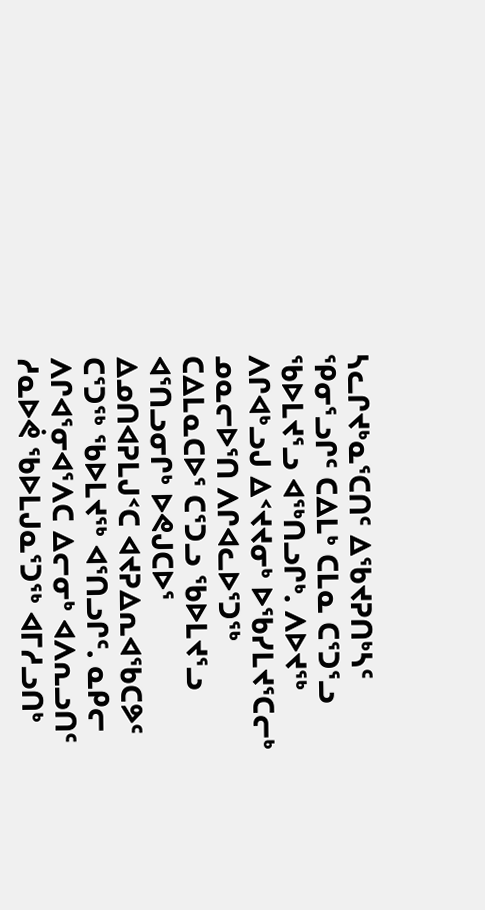ᓴᓚᒋᔪᒃᓇᕐᑕᑎᑦ ᐃᖃᔪᕈᑎᒃᓴᑦ ᕿᓂᕐᓗᒋᑦ ᑕᐃᒪᒃ ᑕᒪᓇ ᑕᕐᑐᕐᓗ ᖃᐅᒪᔪᕐᓗ ᐊᖅᑎᓗᒋᒃ. ᐱᐅᔪᖅ ᐱᒋᐊᒃᓗᒍ ᐃᑉᔪᔪᓂᒃ ᐅᖃᓯᒪᔪᕐᑕᓕᒃ ᓄᓇᓕᐅᕐᑎ ᐱᒋᐊᓚᐅᕐᑐᖅ ᑕᐃᒪᓇᑕᐅᕐ ᑕᕐᑐᓗ ᖃᐅᒪᔪᕐᓗ ᐊᕐᑎᓗᓂᒋᒃ ᐅᕙᒍᑕᐅᕐ ᐃᓄᑎᐊᕈᒪᒍᑉᑕ ᐊᔪᕈᐃᕆᐊᖃᑕᕗᑦ ᑕᕐᑐᖅ ᖃᐅᒪᔪᖅ ᐊᕐᑎᓗᒋᑦ. ᓇᑭᓕ ᐱᒋᐊᕐᓂᐊᕐᐱᑕ ᐃᓕᓂᒃ ᐊᐱᕆᓗᑎᑦ ᓱᓇᐅᕚ ᖃᐅᒪᒍᓇᕐᑐᖅ ᐊᒥᓱᓗᑎᒃ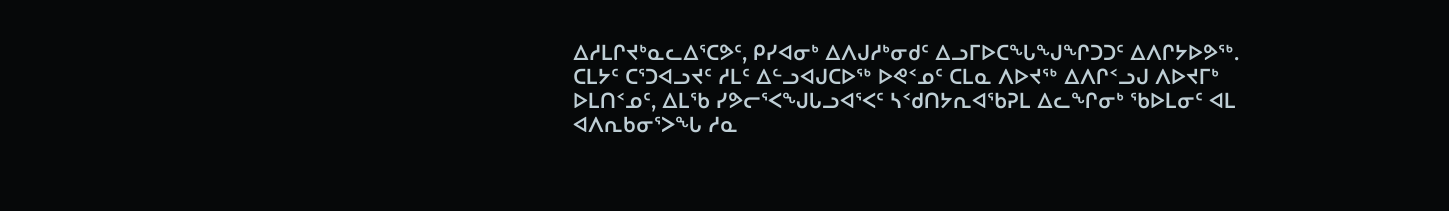ᐃᓱᒪᒋᔪᒃᓇᓚᐃᕐᑕᕗᑦ, ᑭᓯᐊᓂᒃ ᐃᐱᒍᓱᒃᓂᑯᑦ ᐃᓗᒥᐅᑕᖓᖑᖏᑐᑐᑦ ᐃᐱᒋᔭᐅᕗᖅ.
ᑕᒪᔭᑦ ᑕᕐᑐᐊᓗᔪᑦ ᓱᒪᑦ ᐃᓪᓗᐊᒍᑕᐅᖅ ᐅᕙᑉᓄᑦ ᑕᒪᓇ ᐱᐅᔪᖅ ᐃᐱᒋᑉᓗᒍ ᐱᐅᔪᒥᒃ ᐅᒪᑎᑉᓄᑦ, ᐃᒪᖃ ᓯᕗᓕᕐᐸᖑᒐᓗᐊᕐᐸᑦ ᓴᑉᑯᑎᔭᕆᐊᖃᕈᒪ ᐃᓚᖏᓂᒃ ᖃᐅᒪᓂᑦ ᐊᒪ ᐊᐱᕆᑲᓂᕐᐳᖓ ᓱᓇ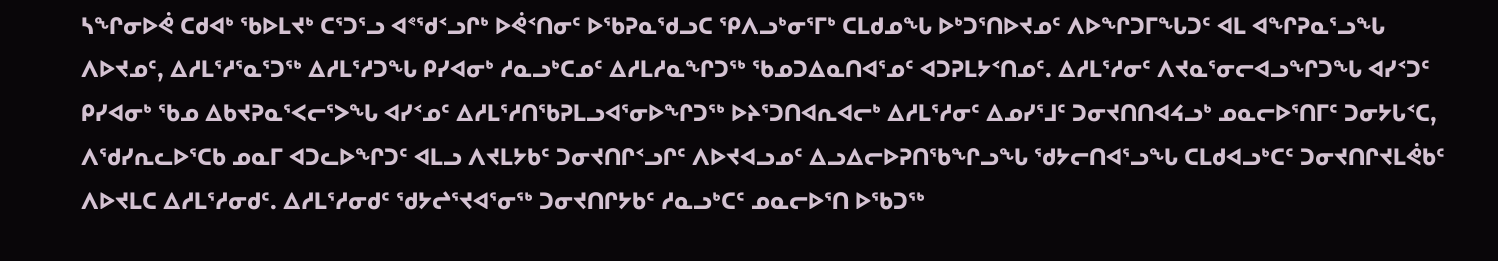ᓴᖏᓂᐅᕚ ᑕᑯᐊᒃ ᖃᐅᒪᔪᒃ ᑕᕐᑐᕐᓗ ᐊᕝᖁᑉᓗᒋᒃ ᐅᕚᑉᑎᓂᑦ ᐅᖃᕈᓇᖁᓗᑕ ᕿᐱᓗᒃᓂᕐᒥᒃ ᑕᒪᑯᓄᖓ ᐅᒃᑐᕐᑎᐅᔪᓄᑦ ᐱᐅᖏᑐᒥᖓᑐᑦ ᐊᒪ ᐊᖏᕈᓇᕐᓗᖓ ᐱᐅᔪᓄᑦ, ᐃᓱᒪᕐᓱᕐᓇᕐᑐᖅ ᐃᓱᒪᕐᓱᑐᖓ ᑭᓯᐊᓂᒃ ᓱᓇᓗᒃᑕᓄᑦ ᐃᓱᒪᓱᓇᖏᑐᖅ ᖃᓄᑐᐃᓇᑎᐊᕐᓄᑦ ᐊᑐᕈᒪᔭᑉᑎᓄᑦ. ᐃᓱᒪᕐᓱᓂᑦ ᐱᔪᓇᕐᓂᓕᐊᓗᖏᑐᖓ ᐊᓯᑉᑐᑦ ᑭᓯᐊᓂᒃ ᖃᓄ ᐃᑲᔪᕈᓇᕐᐸᓕᕐᐳᖓ ᐊᓯᑉᓄᑦ ᐃᓱᒪᕐᓱᑎᖃᕈᒪᓗᐊᕐᓂᐅᖏᑐᖅ ᐅᔨᕐᑐᑎᐊᕆᐊᓕᒃ ᐃᓱᒪᕐᓱᓂᑦ ᐃᓄᓯᕐᒧᑦ ᑐᓂᔪᑎᑎᐊᔦᓗᒃ ᓄᓇᓕᐅᕐᑎᒥᑦ ᑐᓂᔭᒐᑉᑕ, ᐱᖁᓯᕆᓚᐅᕐᑕᑲ ᓄᓇᒥ ᐊᑐᓚᐅᖏᑐᑦ ᐊᒪᓗ ᐱᔪᒪᔭᑲᑦ ᑐᓂᔪᑎᒋᑉᓗᒋᑦ ᐱᐅᔪᐊᓗᓄᑦ ᐃᓗᐃᓕᐅᕈᑎᖃᖏᓗᖓ ᖁᔭᓕᑎᐊᕐᓗᖓ ᑕᒪᑯᐊᓗᒃᑕᑦ ᑐᓂᔪᑎᒋᔪᒪᕚᑲᑦ ᐱᐅᔪᒪᑕ ᐃᓱᒪᕐᓱᓂᑯᑦ. ᐃᓱᒪᕐᓱᓂᑯᑦ ᖁᔭᖠᕐᔪᐊᕐᓂᖅ ᑐᓂᔪᑎᒋᔭᑲᑦ ᓱᓇᓗᒃᑕᑦ ᓄᓇᓕᐅᕐᑎ ᐅᖃᑐᖅ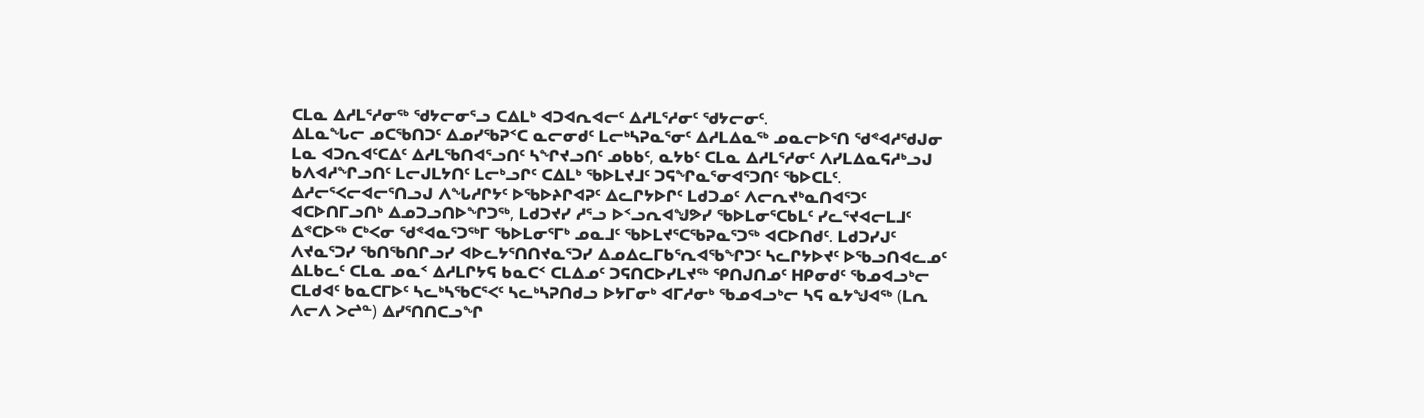ᑕᒪᓇ ᐃᓱᒪᕐᓱᓂᖅ ᖁᔭᓕᓂᕐᓗ ᑕᐃᒪᒃ ᐊᑐᐊᕆᐊᓕᑦ ᐃᓱᒪᕐᓱᓂᑦ ᖁᔭᓕᓂᑦ.
ᐃᒪᓇᖓᓕ ᓄᑕᖃᑎᑐᑦ ᐃᓄᓯᖃᕈᑉᑕ ᓇᓕᓂᑯᑦ ᒪᓕᒃᓴᕈᓇᕐᓂᑦ ᐃᓱᒪᐃᓇᖅ ᓄᓇᓕᐅᕐᑎ ᖁᕝᐊᓱᖁᒍᓂ ᒪᓇ ᐊᑐᕆᐊᑦᑕᐃᑦ ᐃᓱᒪᖃᑎᐊᕐᓗᑎᑦ ᓴᖏᔪᓗᑎᑦ ᓄᑲᑲᑦ, ᓇᔭᑲᑦ ᑕᒪᓇ ᐃᓱᒪᕐᓱᓂᑦ ᐱᓯᒪᐃᓇᕋᓱᒃᓗᒍ ᑲᐱᐊᓱᖏᓗᑎᑦ ᒪᓕᒍᒪᔭᑎᑦ ᒪᓕᒃᓗᒋᑦ ᑕᐃᒪᒃ ᖃᐅᒪᔪᒧᑦ ᑐᕋᖏᓇᕐᓂᐊᕐᑐᑎᑦ ᖃᐅᑕᒪᑦ.
ᐃᓱᓕᕐᐸᓕᐊᓕᕐᑎᓗᒍ ᐱᖓᓱᒋᔭᑦ ᐅᖃᐅᔨᒋᐊᕈᑦ ᐃᓚᒋᔭᐅᒋᑦ ᒪᑯᑐᓄᑦ ᐱᓕᕆᔪᒃᓇᑎᐊᕐᑐᑦ ᐊᑕᐅᑎᒥᓗᑎᒃ ᐃᓄᑐᓗᑎᐅᖏᑐᖅ, ᒪᑯᑐᔪᓯ ᓱᕐᓗ ᐅᑉᓗᕆᐊᖑᕗᓯ ᖃᐅᒪᓂᕐᑕᑲᒪᑦ ᓯᓚᕐᔪᐊᓕᒪᒧᑦ ᐃᕝᑕᐅᖅ ᑕᒃᐸᓂ ᖁᕝᐊᓇᕐᑐᖅᒥ ᖃᐅᒪᓂᕐᒥᒃ ᓄᓇᒧᑦ ᖃᐅᒪᔪᕐᑕᖃᕈᓇᕐᑐᖅ ᐊᑕᐅᑎᑯᑦ. ᒪᑯᑐᓯᒍᑦ ᐱᔪᓇᕐᑐᓯ ᖃᑎᖃᑎᒋᓗᓯ ᐊᐅᓚᔭᕐᑎᑎᔪᓇᕐᑐᓯ ᐃᓄᐃᓚᒥᑲᕐᕆᐊᖃᖏᑐᑦ ᓴᓚᒋᔭᐅᔪᑦ ᐅᖃᓗᑎᐊᓚᓄᑦ ᐃᒪᑲᓚᑦ ᑕᒪᓇ ᓄᓇᑉ ᐃᓱᒪᒋᔭᕋ ᑲᓇᑕᑉ ᑕᒪᐃᓄᑦ ᑐᕋᑎᑕᐅᓯᒪᔪᖅ ᕿᑎᒍᑎᓄᑦ ᕼᑭᓂᑯᑦ ᖃᓄᐊᓗᒃᓕ ᑕᒪᑯᐊᑦ ᑲᓇᑕᒥᐅᑦ ᓴᓚᒃᓴᖃᑕᕐᐸᑦ ᓴᓚᒃᓴᕈᑎᑯᓗ ᐅᔭᒥᓂᒃ ᐊᒥᓱᓂᒃ ᖃᓄᐊᓗᒃᓕ ᓴᕋ ᓇᔭᖑᐊᖅ (ᒪᕆ ᐱᓕᐱ ᐳᖠᓐ) ᐃᓯᕐᑎᑎᑕᓗᖏ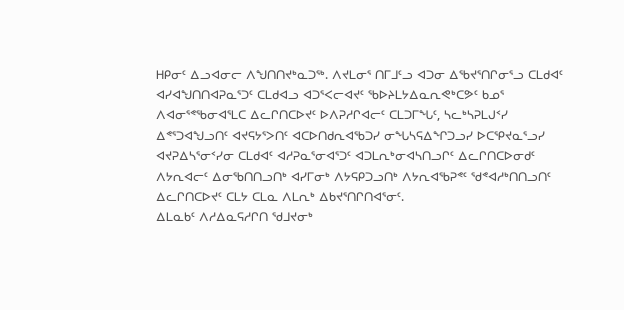ᕼᑭᓂᑦ ᐃᓗᐊᓂᓕ ᐱᖑᑎᑎᔪᒃᓇᑐᖅ. ᐱᔪᒪᓂᕐ ᑎᒥᒧᑦᓗ ᐊᑐᓂ ᐃᖃᔪᕐᑎᒋᓂᕐᓗ ᑕᒪᑯᐊᑦ ᐊᓯᐊᖑᑎᑎᐊᕈᓇᕐᑐᑦ ᑕᒪᑯᐊᓗ ᐊᑐᕐᐸᓕᐊᔪᑦ ᖃᐅᔨᒪᔭᐃᓇᕆᕙᒃᑕᕗᑦ ᑲᓄᕐ ᐱᐊᓂᕐᕝᖃᓂᐊᕐᒪᑕ ᐃᓚᒋᑎᑕᐅᔪᑦ ᐅᐱᕈᓱᒋᐊᓕᑦ ᑕᒪᑐᒥᖓᑦ, ᓴᓚᒃᓴᕈᒪᒍᑉᓯ ᐃᕝᕐᑐᐊᖑᓗᑎᑦ ᐊᔪᕋᔭᕐᐳᑎᑦ ᐊᑕᐅᑎᑯᕆᐊᖃᑐᓯ ᓂᖓᓴᕋᐃᖏᑐᓗᓯ ᐅᑕᕿᔪᓇᕐᓗᓯ ᐊᔪᕈᐃᓴᕐᓂᑉᓯᓂ ᑕᒪᑯᐊᑦ ᐊᓱᕈᓇᕐᓂᐊᕐᑐᑦ ᐊᑐᒪᕆᒃᓂᐊᓴᑎᓗᒋᑦ ᐃᓚᒋᑎᑕᐅᓂᑯᑦ ᐱᔭᕆᐊᓕᑦ ᐃᓂᖃᑎᑎᓗᑎᒃ ᐊᓯᒥᓂᒃ ᐱᔭᕋᑭᑐᓗᑎᒃ ᐱᔭᕆᐊᖃᕈᕝᑦ ᖁᕝᐊᓱᒃᑎᑎᓗᑎᑦ ᐃᓚᒋᑎᑕᐅᔪᑦ ᑕᒪᔭ ᑕᒪᓇ ᐱᒪᕆᒃ ᐃᑲᔪᕐᑎᒋᑎᐊᕐᓂᑦ.
ᐃᒪᓇᑲᑦ ᐱᓱᐃᓇᕋᓱᒋᑎ ᖁᒧᔪᓂᒃ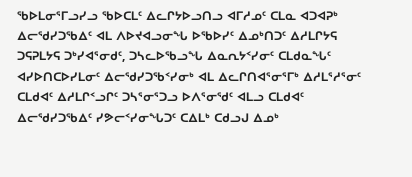ᖃᐅᒪᓂᕐᒥᓗᓯᓗ ᖃᐅᑕᒪᑦ ᐃᓚᒋᔭᐅᓗᑎᓗ ᐊᒥᓱᓄᑦ ᑕᒪᓇ ᐊᑐᐊᕈᒃ ᐃᓕᖁᓯᑐᖃᐃᑦ ᐊᒪ ᐱᐅᔪᐊᓗᓂᖓ ᐅᖃᐅᓯᑦ ᐃᓄᒃᑎᑐᑦ ᐃᓱᒪᒋᔭᕋ ᑐᕋᕈᒪᔭᕋ ᑐᒃᓯᐊᕐᓂᑯᑦ, ᑐᓴᓚᐅᖃᓗᖓ ᐃᓇᕆᔭᑉᓯᓂᑦ ᑕᒪᑯᓇᖓᑦ ᐊᓯᐅᑎᑕᐅᓯᒪᓂᑦ ᐃᓕᖁᓯᑐᖃᑉᓯᓂᒃ ᐊᒪ ᐃᓚᒋᑎᐊᕐᓂᕐᒥᒃ ᐃᓱᒪᕐᓱᕐᓂᑦ ᑕᒪᑯᐊᑦ ᐃᓱᒪᒋᑉᓗᒋᑦ ᑐᓴᕐᓂᕐᑐᓗ ᐅᐱᕐᓂᖁᑦ ᐊᒪᓗ ᑕᒪᑯᐊᑦ ᐃᓕᖁᓯᑐᖃᐃᑦ ᓯᕗᓕᑉᓯᓂᖓᑐᑦ ᑕᐃᒪᒃ ᑕᑯᓗᒍ ᐃᓄᒃ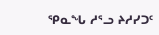ᕿᓇᖓ ᓱᕐᓗ ᔨᓱᓯᑐᑦ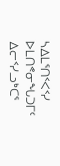ᓴᐃᒪᕐᑎᑉᐸᑉᓯ ᐅᒪᑎᕝᓂᖓᑐᒥᑦ ᐃᓕᑉᓯᓗᒃᑕᕐ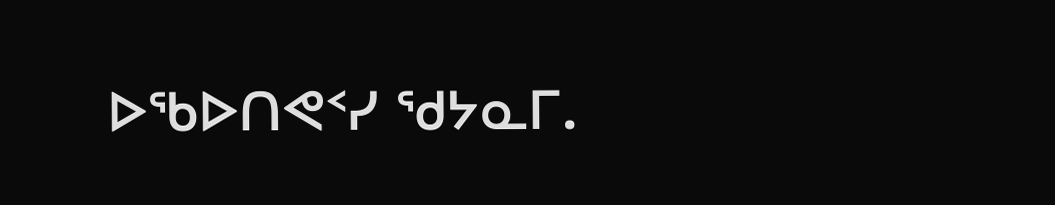ᐅᖃᐅᑎᕙᑉᓯ ᖁᔭᓇᒥ.